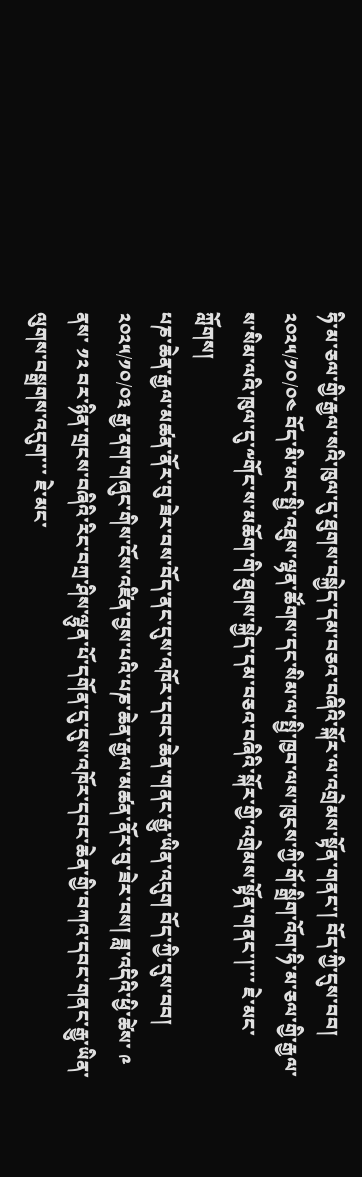ཧི་མ་ཅལ་གྱི་རྒྱལ་སའི་ཁུལ་དུ་ཐུགས་བསྐྱེད་དམ་བཅའ་བཞིའི་སྐོར་ལ་འགྲེམས་སྟོན་གནང་། བོད་ཀྱི་དུས་བབ། ༢༠༢༥/༡༠/༠༤ བོད་མི་མང་སྤྱི་འཐུས་ལྷན་ཚོགས་དང་སིམ་ལ་སྤྱི་ཁྱབ་ལས་ཁུངས་ཀྱི་གོ་སྒྲིག་འོག་ཧི་མ་ཅལ་གྱི་རྒྱལ་ས་སིམ་ལའི་ཁུལ་དུ་༸གོང་ས་མཆོག་གི་ཐུགས་སྐྱེད་དམ་བཅའ་བཞིའི་སྐོར་གྱི་འགྲེམས་སྟོན་གནང་།་་་ ཇེ་མང་ཀློགས།
པཎ་ཆེན་རྒྱལ་མཚན་ནོར་བུ་ཟེར་བས་བོད་ནང་དུས་འཁོར་དབང་ཆེན་གནང་རྒྱུ་ཡིན་འདུག བོད་ཀྱི་དུས་བབ། ༢༠༢༥/༡༠/༠༣ རྒྱ་ནག་གཞུང་གིས་ངོས་འཛིན་བྱས་པའི་པཎ་ཆེན་རྒྱལ་མཚན་ནོར་བུ་ཟེར་བས། ཟླ་འདིའི་ཕྱི་ཚེས་ ༩ ནས་ ༡༢ བར་ཉིན་གྲངས་བཞིའི་རིང་བཀྲ་ཤིས་ལྷུན་པོ་དགོན་དུ་དུས་འཁོར་དབང་ཆེན་གྱི་བཀའ་དབང་གནང་རྒྱུ་ཡིན་ལུགས་བསྒྲགས་འདུག་་་ ཇེ་མང་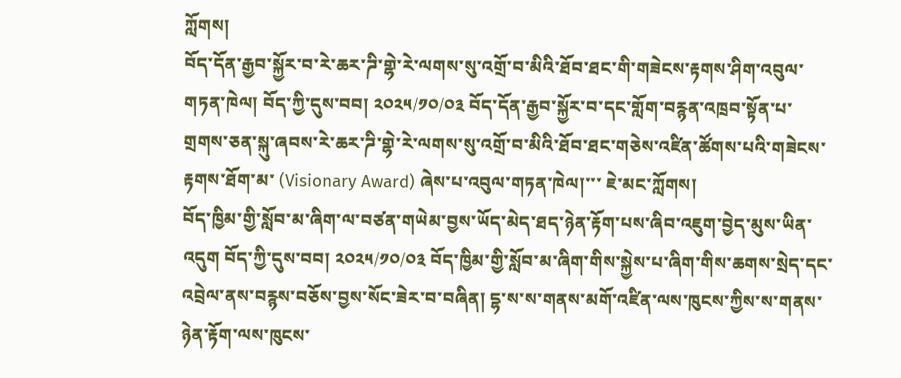ཀློགས།
བོད་དོན་རྒྱབ་སྐྱོར་བ་རེ་ཆར་ཌི་གྷེ་རེ་ལགས་སུ་འགྲོ་བ་མིའི་ཐོབ་ཐང་གི་གཟེངས་རྟགས་ཤིག་འབུལ་གཏན་ཁེལ། བོད་ཀྱི་དུས་བབ། ༢༠༢༥/༡༠/༠༣ བོད་དོན་རྒྱབ་སྐྱོར་བ་དང་གློག་བརྙན་འཁྲབ་སྟོན་པ་གྲགས་ཅན་སྐུ་ཞབས་རེ་ཆར་ཌི་གྷེ་རེ་ལགས་སུ་འགྲོ་བ་མིའི་ཐོབ་ཐང་གཅེས་འཛིན་ཚོགས་པའི་གཟེངས་རྟགས་ཐོག་མ་ (Visionary Award) ཞེས་པ་འབུལ་གཏན་ཁེལ།་་་ ཇེ་མང་ཀློགས།
བོད་ཁྱིམ་གྱི་སློབ་མ་ཞིག་ལ་བཙན་གཡེམ་བྱས་ཡོད་མེད་ཐད་ཉེན་རྟོག་པས་ཞིབ་འཇུག་བྱེད་མུས་ཡིན་འདུག བོད་ཀྱི་དུས་བབ། ༢༠༢༥/༡༠/༠༣ བོད་ཁྱིམ་གྱི་སློབ་མ་ཞིག་གིས་སྐྱེས་པ་ཞིག་གིས་ཆགས་སྲེད་དང་འབྲེལ་ནས་བརྙས་བཅོས་བྱས་སོང་ཟེར་བ་བཞིན། དྷ་ས་ས་གནས་མགོ་འཛིན་ལས་ཁུངས་ཀྱིས་ས་གནས་ཉེན་རྟོག་ལས་ཁུངས་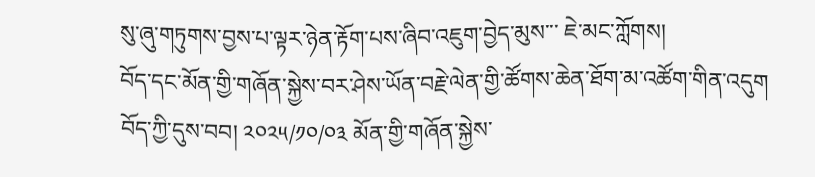སུ་ཞུ་གཏུགས་བྱས་པ་ལྟར་ཉེན་རྟོག་པས་ཞིབ་འཇུག་བྱེད་མུས་་་ ཇེ་མང་ཀློགས།
བོད་དང་མོན་གྱི་གཞོན་སྐྱེས་བར་ཤེས་ཡོན་བརྗེ་ལེན་གྱི་ཚོགས་ཆེན་ཐོག་མ་འཚོག་གིན་འདུག བོད་ཀྱི་དུས་བབ། ༢༠༢༥/༡༠/༠༣ མོན་གྱི་གཞོན་སྐྱེས་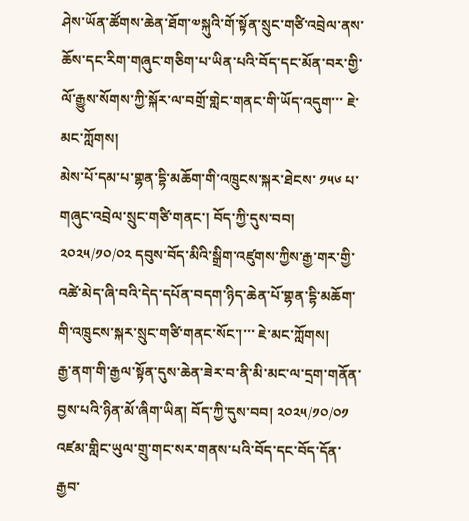ཤེས་ཡོན་ཚོགས་ཆེན་ཐོག་༧སྐུའི་གོ་སྟོན་སྲུང་གཙི་འབྲེལ་ནས་ཆོས་དང་རིག་གཞུང་གཅིག་པ་ཡིན་པའི་བོད་དང་མོན་བར་གྱི་ལོ་རྒྱུས་སོགས་ཀྱི་སྐོར་ལ་བགྲོ་གླེང་གནང་གི་ཡོད་འདུག་་་ ཇེ་མང་ཀློགས།
མེས་པོ་དམ་པ་གྷན་དྷི་མཆོག་གི་འཁྲུངས་སྐར་ཐེངས་ ༡༥༦ པ་གཞུང་འབྲེལ་སྲུང་གཙི་གནང་། བོད་ཀྱི་དུས་བབ། ༢༠༢༥/༡༠/༠༢ དབུས་བོད་མིའི་སྒྲིག་འཛུགས་ཀྱིས་རྒྱ་གར་གྱི་འཚེ་མེད་ཞི་བའི་དེད་དཔོན་བདག་ཉིད་ཆེན་པོ་གྷན་དྷི་མཆོག་གི་འཁྲུངས་སྐར་སྲུང་གཙི་གནང་སོང་།་་་ ཇེ་མང་ཀློགས།
རྒྱ་ནག་གི་རྒྱལ་སྟོན་དུས་ཆེན་ཟེར་བ་ནི་མི་མང་ལ་དྲག་གནོན་བྱས་པའི་ཉིན་མོ་ཞིག་ཡིན། བོད་ཀྱི་དུས་བབ། ༢༠༢༥/༡༠/༠༡ འཛམ་གླིང་ཡུལ་གྲུ་གང་སར་གནས་པའི་བོད་དང་བོད་དོན་རྒྱབ་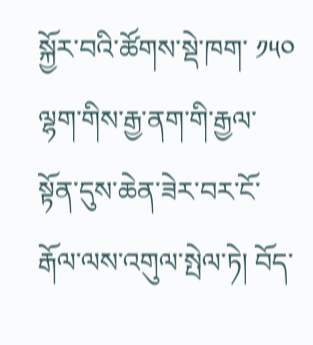སྐྱོར་བའི་ཚོགས་སྡེ་ཁག་ ༡༥༠ ལྷག་གིས་རྒྱ་ནག་གི་རྒྱལ་སྟོན་དུས་ཆེན་ཟེར་བར་ངོ་རྒོལ་ལས་འགུལ་སྤེལ་ཏེ། བོད་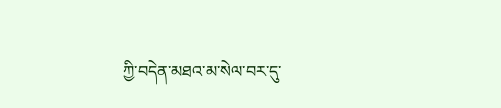ཀྱི་བདེན་མཐའ་མ་སེལ་བར་དུ་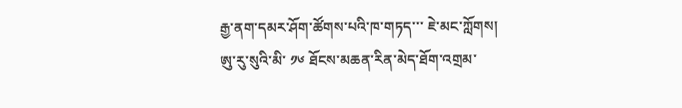རྒྱ་ནག་དམར་ཤོག་ཚོགས་པའི་ཁ་གཏད་་་ ཇེ་མང་ཀློགས།
ཨུ་རུ་སུའི་མི་ ༡༦ ཐོངས་མཆན་རིན་མེད་ཐོག་འགྲམ་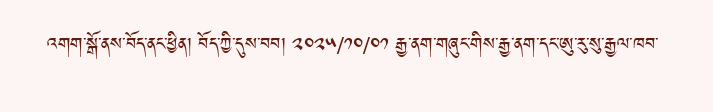འགག་སྒོ་ནས་བོད་ནང་ཕྱིན། བོད་ཀྱི་དུས་བབ། ༢༠༢༥/༡༠/༠༡ རྒྱ་ནག་གཞུང་གིས་རྒྱ་ནག་དང་ཨུ་རུ་སུ་རྒྱལ་ཁབ་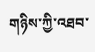གཉིས་ཀྱི་འཐབ་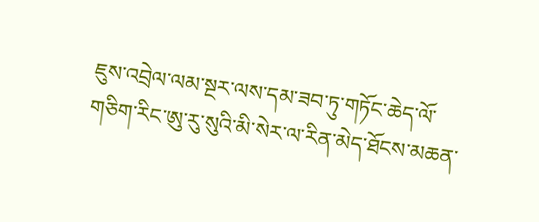ཇུས་འབྲེལ་ལམ་སྔར་ལས་དམ་ཟབ་ཏུ་གཏོང་ཆེད་ལོ་གཅིག་རིང་ཨུ་རུ་སུའི་མི་སེར་ལ་རིན་མེད་ཐོངས་མཆན་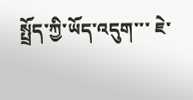སྤྲོད་ཀྱི་ཡོད་འདུག་་་ ཇེ་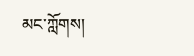མང་ཀློགས།